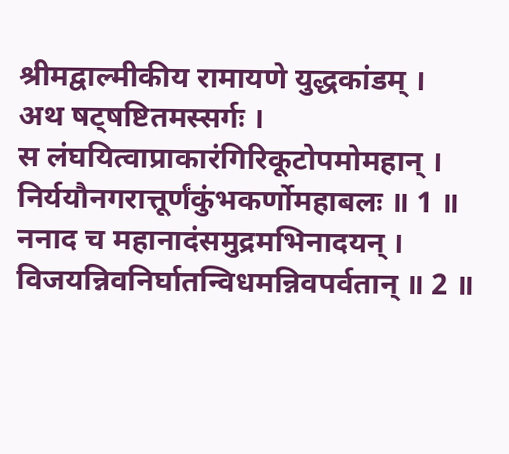श्रीमद्वाल्मीकीय रामायणे युद्धकांडम् ।
अथ षट्षष्टितमस्सर्गः ।
स लंघयित्वाप्राकारंगिरिकूटोपमोमहान् ।
निर्ययौनगरात्तूर्णंकुंभकर्णोमहाबलः ॥ 1 ॥
ननाद च महानादंसमुद्रमभिनादयन् ।
विजयन्निवनिर्घातन्विधमन्निवपर्वतान् ॥ 2 ॥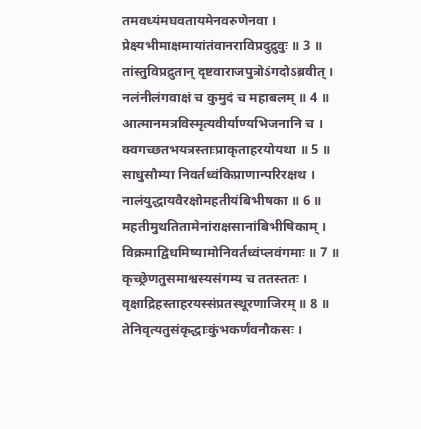तमवध्यंमघवतायमेनवरुणेनवा ।
प्रेक्ष्यभीमाक्षमायांतंवानराविप्रदुद्रुवुः ॥ 3 ॥
तांस्तुविप्रद्रुतान् दृष्टवाराजपुत्रोऽंगदोऽब्रवीत् ।
नलंनीलंगवाक्षं च कुमुदं च महाबलम् ॥ 4 ॥
आत्मानमत्रविस्मृत्यवीर्याण्यभिजनानि च ।
क्वगच्छतभयत्रस्ताःप्राकृताहरयोयथा ॥ 5 ॥
साधुसौम्या निवर्तध्वंकिप्राणान्परिरक्षथ ।
नालंयुद्धायवैरक्षोमहतीयंबिभीषका ॥ 6 ॥
महतीमुथतितामेनांराक्षसानांबिभीषिकाम् ।
विक्रमाद्विधमिष्यामोनिवर्तध्वंप्लवंगमाः ॥ 7 ॥
कृच्छ्रेणतुसमाश्वस्यसंगम्य च ततस्ततः ।
वृक्षाद्रिहस्ताहरयस्संप्रतस्थूरणाजिरम् ॥ 8 ॥
तेनिवृत्यतुसंकृद्धाःकुंभकर्णंवनौकसः ।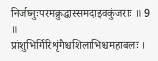निर्जघ्नुःपरमक्रुद्धास्समदाइवकुंजराः ॥ 9 ॥
प्रांशुभिर्गिरिशृंगैश्चशिलाभिश्चमहाबलः ।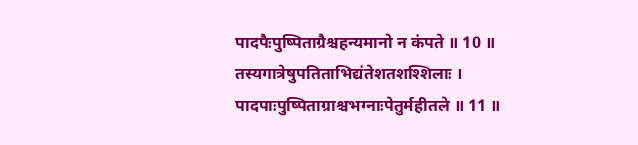पादपैःपुष्पिताग्रैश्चहन्यमानो न कंपते ॥ 10 ॥
तस्यगात्रेषुपतिताभिद्यंतेशतशश्शिलाः ।
पादपाःपुष्पिताग्राश्चभग्नाःपेतुर्महीतले ॥ 11 ॥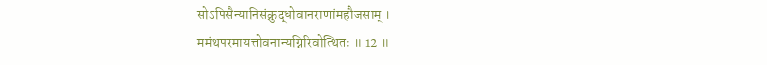सोऽपिसैन्यानिसंक्रुद्धोवानराणांमहौजसाम् ।
ममंथपरमायत्तोवनान्यग्निरिवोत्थितः ॥ 12 ॥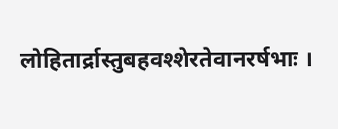लोहितार्द्रास्तुबहवश्शेरतेवानरर्षभाः ।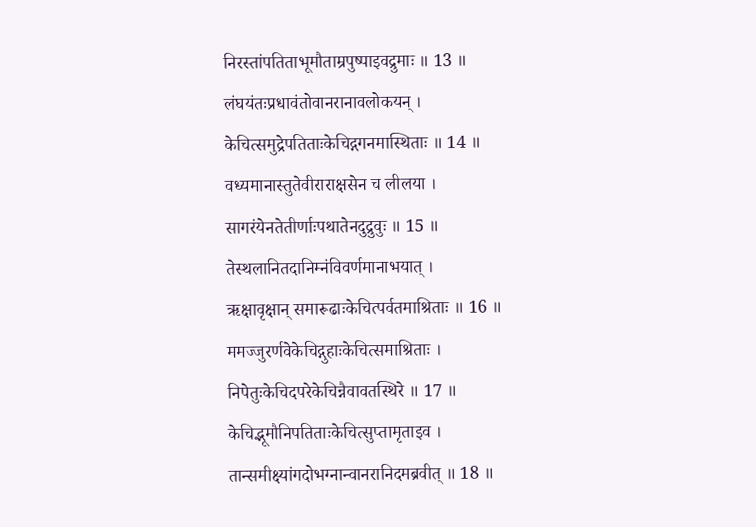निरस्तांपतिताभूमौताम्रपुष्पाइवद्रुमाः ॥ 13 ॥
लंघयंतःप्रधावंतोवानरानावलोकयन् ।
केचित्समुद्रेपतिताःकेचिद्गगनमास्थिताः ॥ 14 ॥
वध्यमानास्तुतेवीराराक्षसेन च लीलया ।
सागरंयेनतेतीर्णाःपथातेनदुद्रुवुः ॥ 15 ॥
तेस्थलानितदानिम्नंविवर्णमानाभयात् ।
ऋक्षावृक्षान् समारूढाःकेचित्पर्वतमाश्रिताः ॥ 16 ॥
ममज्जुरर्णवेकेचिद्गुहाःकेचित्समाश्रिताः ।
निपेतुःकेचिदपरेकेचिन्नैवावतस्थिरे ॥ 17 ॥
केचिद्भूमौनिपतिताःकेचित्सुप्तामृताइव ।
तान्समीक्ष्यांगदोभग्नान्वानरानिदमब्रवीत् ॥ 18 ॥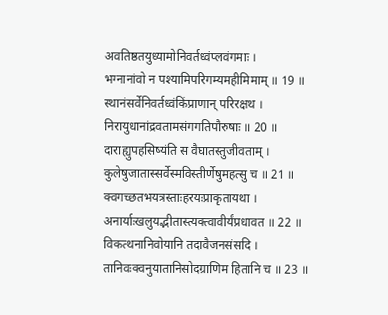अवतिष्ठतयुध्यामोनिवर्तध्वंप्लवंगमाः ।
भग्नानांवो न पश्यामिपरिगम्यमहीमिमाम् ॥ 19 ॥
स्थानंसर्वेनिवर्तध्वंकिंप्राणान् परिरक्षथ ।
निरायुधानांद्रवतामसंगगतिपौरुषाः ॥ 20 ॥
दाराह्युपहसिष्यंति स वैघातस्तुजीवताम् ।
कुलेषुजातास्सर्वेस्मविस्तीर्णेषुमहत्सु च ॥ 21 ॥
क्वगच्छतभयत्रस्ताःहरयःप्राकृतायथा ।
अनार्याःखलुयद्भीतास्त्यक्त्वावीर्यंप्रधावत ॥ 22 ॥
विकत्थनानिवोयानि तदावैजनसंसदि ।
तानिवःक्वनुयातानिसोदग्राणिम हितानि च ॥ 23 ॥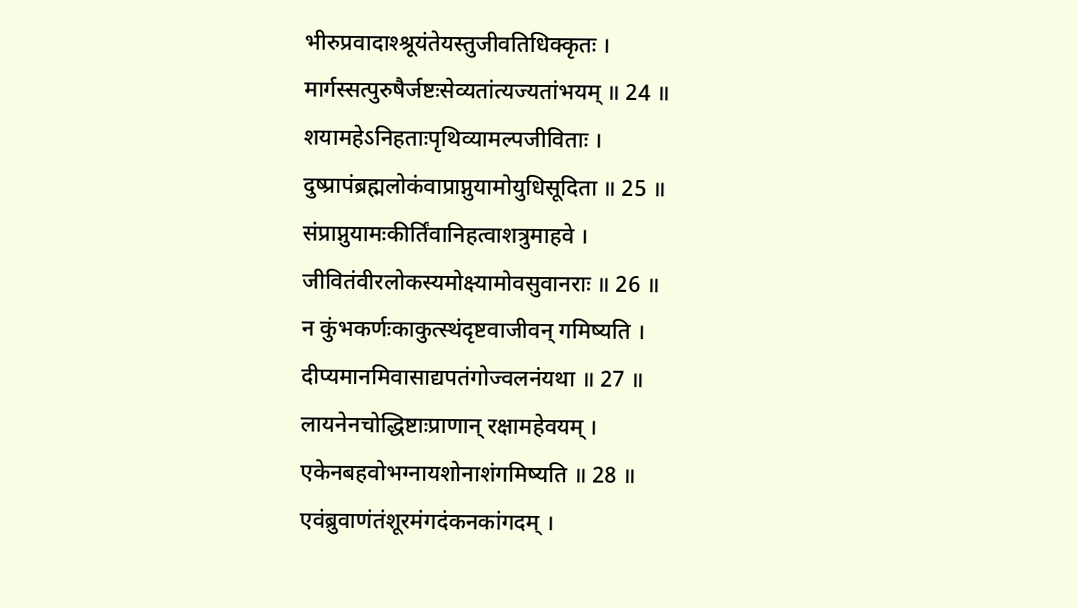भीरुप्रवादाश्श्रूयंतेयस्तुजीवतिधिक्कृतः ।
मार्गस्सत्पुरुषैर्जष्टःसेव्यतांत्यज्यतांभयम् ॥ 24 ॥
शयामहेऽनिहताःपृथिव्यामल्पजीविताः ।
दुष्प्रापंब्रह्मलोकंवाप्राप्नुयामोयुधिसूदिता ॥ 25 ॥
संप्राप्नुयामःकीर्तिंवानिहत्वाशत्रुमाहवे ।
जीवितंवीरलोकस्यमोक्ष्यामोवसुवानराः ॥ 26 ॥
न कुंभकर्णःकाकुत्स्थंदृष्टवाजीवन् गमिष्यति ।
दीप्यमानमिवासाद्यपतंगोज्वलनंयथा ॥ 27 ॥
लायनेनचोद्धिष्टाःप्राणान् रक्षामहेवयम् ।
एकेनबहवोभग्नायशोनाशंगमिष्यति ॥ 28 ॥
एवंब्रुवाणंतंशूरमंगदंकनकांगदम् ।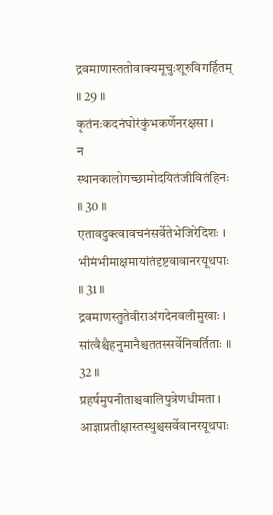द्रवमाणास्ततोवाक्यमूचुःशूरुविगर्हितम् ॥ 29 ॥
कृतंनःकदनंघोरंकुंभकर्णेनरक्षसा ।
न स्थानकालोगच्छामोदयितंजीवितंहिनः ॥ 30 ॥
एतावदुक्त्वावचनंसर्वेतेभेजिरेदिशः ।
भीमंभीमाक्षमायांतंदृष्टवावानरयूथपाः ॥ 31 ॥
द्रवमाणस्तुतेवीराअंगदेनवलीमुखाः ।
सांत्वैश्चैहनुमानैश्चततस्सर्वेनिवर्तिताः ॥ 32 ॥
प्रहर्षमुपनीताश्चवालिपुत्रेणधीमता ।
आज्ञाप्रतीक्षास्तस्थुश्चसर्वेवानरयूथपाः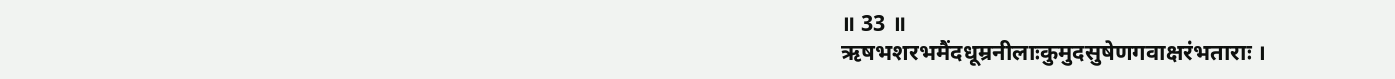॥ 33 ॥
ऋषभशरभमैंदधूम्रनीलाःकुमुदसुषेणगवाक्षरंभताराः ।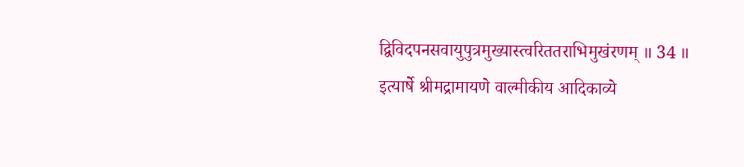द्विविदपनसवायुपुत्रमुख्यास्त्वरिततराभिमुखंरणम् ॥ 34 ॥
इत्यार्षे श्रीमद्रामायणे वाल्मीकीय आदिकाव्ये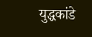युद्धकांडे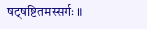षट्षष्टितमस्सर्गः ॥